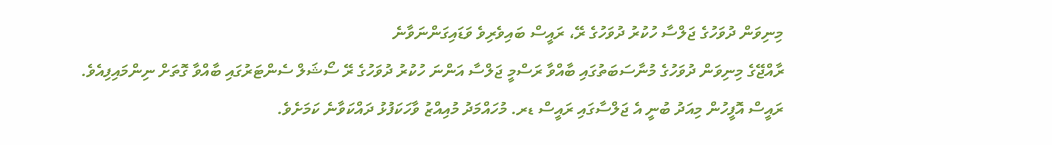މިނިވަން ދުވަހުގެ ޖަލްސާ ހުކުރު ދުވަހުގެ ރޭ، ރައީސް ބައިވެރިވެ ވަޑައިގަންނަވާނެ
ރާއްޖޭގެ މިނިވަން ދުވަހުގެ މުނާސަބަތުގައި ބާއްވާ ރަސްމީ ޖަލްސާ އަންނަ ހުކުރު ދުވަހުގެ ރޭ ސޯޝަލް ސެންޓަރުގައި ބާއްވާ ގޮތަށް ނިންމައިފިއެވެ.
ރައީސް އޮފީހުން މިއަދު ބުނީ އެ ޖަލްސާގައި ރައީސް ޑރ. މުހައްމަދު މުއިއްޒު ވާހަކަފުޅު ދައްކަވާނެ ކަމަށެވެ.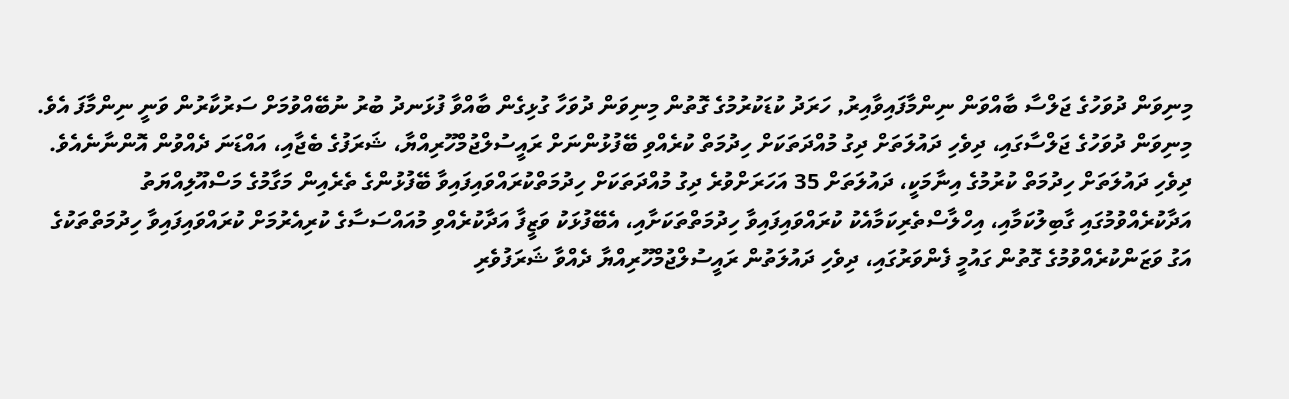މިނިވަން ދުވަހުގެ ޖަލްސާ ބާއްވަން ނިންމާފައިވާއިރު, ހަރަދު ކުޑަކުރުމުގެ ގޮތުން މިނިވަން ދުވަހާ ގުޅިގެން ބާއްވާ ފުޅަނދު ބުރު ނުބޭއްވުމަށް ސަރުކާރުން ވަނީ ނިންމާފަ އެވެ.
މިނިވަން ދުވަހުގެ ޖަލްސާގައި، ދިވެހި ދައުލަތަށް ދިގު މުއްދަތަކަށް ހިދުމަތް ކުރެއްވި ބޭފުޅުންނަށް ރައީސުލްޖުމްހޫރިއްޔާ، ޝަރަފުގެ ބެޖާއި، އައްޑަނަ ދެއްވުން އޮންނާނެއެވެ.
ދިވެހި ދައުލަތަށް ހިދުމަތް ކުރުމުގެ އިނާމަކީ، ދައުލަތަށް 35 އަހަރަށްވުރެ ދިގު މުއްދަތަކަށް ހިދުމަތްކުރައްވައިފައިވާ ބޭފުޅުންގެ ތެރެއިން މަގާމުގެ މަސްއޫލިއްޔަތު އަދާކުރެއްވުމުގައި ގާބިލުކަމާއި، އިހްލާސްތެރިކަމާއެކު ކުރައްވައިފައިވާ ހިދުމަތްތަކަށާއި، އެބޭފުޅަކު ވަޒީފާ އަދާކުރެއްވި މުއައްސަސާގެ ކުރިއެރުމަށް ކުރައްވައިފައިވާ ހިދުމަތްތަކުގެ އަގު ވަޒަންކުރެއްވުމުގެ ގޮތުން ގައުމީ ފެންވަރުގައި، ދިވެހި ދައުލަތުން ރައީސުލްޖުމްހޫރިއްޔާ ދެއްވާ ޝަރަފުވެރި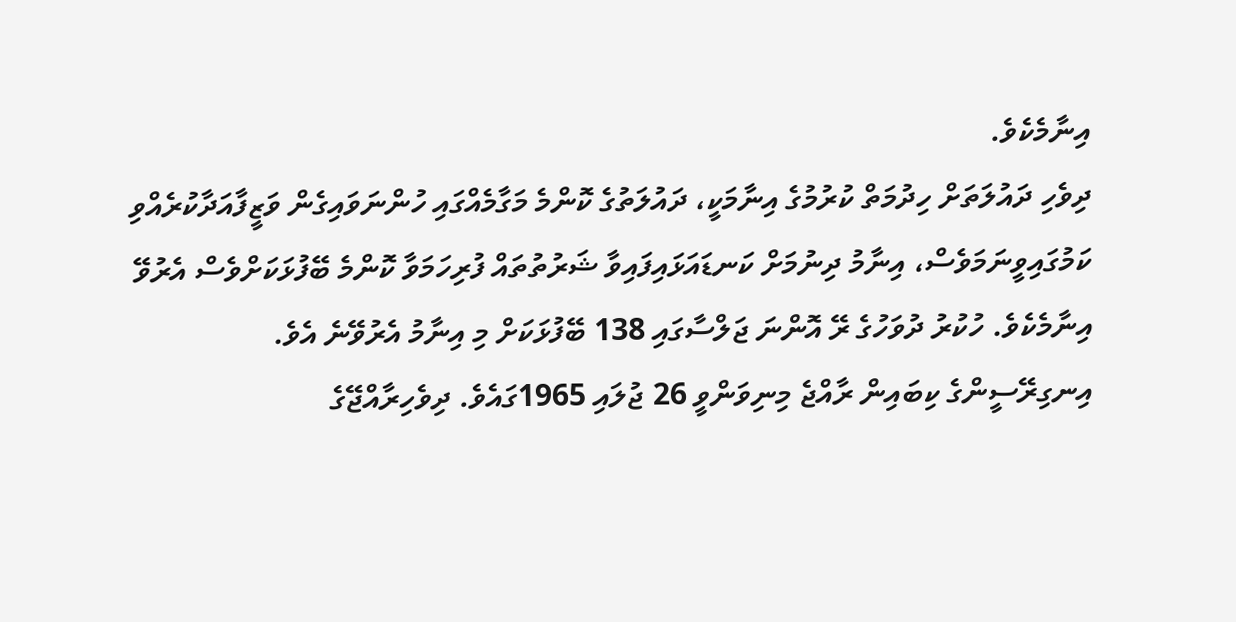އިނާމެކެވެ.
ދިވެހި ދައުލަތަށް ހިދުމަތް ކުރުމުގެ އިނާމަކީ، ދައުލަތުގެ ކޮންމެ މަގާމެއްގައި ހުންނަވައިގެން ވަޒީފާއަދާކުރެއްވި ކަމުގައިވީނަމަވެސް، އިނާމު ދިނުމަށް ކަނޑައަޅައިފައިވާ ޝަރުތުތައް ފުރިހަމަވާ ކޮންމެ ބޭފުޅަކަށްވެސް އެރުވޭ އިނާމެކެވެ. ހުކުރު ދުވަހުގެ ރޭ އޮންނަ ޖަލްސާގައި 138 ބޭފުޅަކަށް މި އިނާމު އެރުވޭނެ އެވެ.
އިނގިރޭސީންގެ ކިބައިން ރާއްޖެ މިނިވަންވީ 26 ޖުލައި 1965ގައެވެ. ދިވެހިރާއްޖޭގެ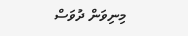މިނިވަން ދުވަސް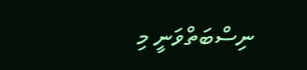ނިސްބަތްވަނީ މި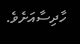ހާދިސާއަށެވެ.